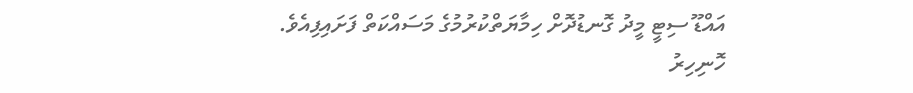އައްޑޫ ސިޓީ މީދު ގޮނޑުދޮށް ހިމާޔަތްކުރުމުގެ މަސައްކަތް ފަށައިފިއެވެ.
ހޮނިހިރު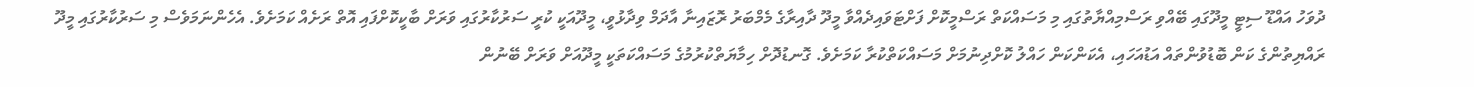ދުވަހު އައްޑޫ ސިޓީ މީދޫގައި ބޭއްވި ރަސްމިއްޔާތުގައި މި މަސައްކަތް ރަސްމީކޮށް ފަށްޓަވައިދެއްވާ މީދޫ ދާއިރާގެ މެމްބަރު ރޮޒައިނާ އާދަމް ވިދާޅުވީ، މީދޫއަކީ ކުރީ ސަރުކާރުގައި ވަރަށް ބާކީކޮށްފައި އޮތް ރަށެއް ކަމަށެވެ. އެހެންނަމަވެސް މި ސަރުކާރުގައި މީދޫ ރައްޔިތުންގެ ކަން ބޮޑުވުންތައް އަޑުއަހައި، އެކަންކަން ހައްލު ކޮށްދިނުމަށް މަސައްކަތްކުރާ ކަމަށެވެ. ގޮނޑުދޮށް ހިމާޔަތްކުރުމުގެ މަސައްކަތަކީ މީދޫއަށް ވަރަށް ބޭނުން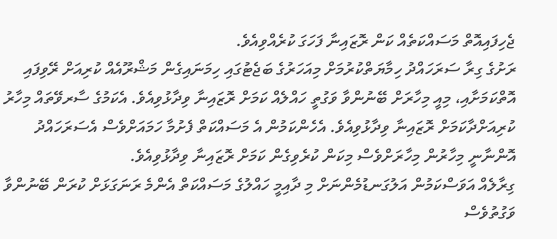ޖެހިފައިއޮތް މަސައްކަތެއް ކަން ރޮޒައިނާ ފަހަގަ ކުރެއްވިއެވެ.
ރަށުގެ ގިރާ ސަރަހައްދު ހިމާޔަތްކުރުމަށް މިއަހަރުގެ ބަޖެޓުގައި ހިމަނައިގެން މަޝްރޫއެއް ކުރިއަށް ރޭވިފައި އޮތްކަމަށާއި، މިއީ މިހާރަށް ބޭނުންވާ ވަގުތީ ހައްލެއް ކަމަށް ރޮޒައިނާ ވިދާޅުވިއެވެ. އެކަމުގެ ސާރވޭތައް މިހާރު ކުރިއަށްދާކަމަށް ރޮޒައިނާ ވިދާޅުވިއެވެ. އެހެންކަމުން އެ މަސައްކަތް ފެށުމާ ހަމައަށްވެސް އެސަރަހައްދު އޮންނާނީ މިހާރުން މިހާރަށްވެސް މިކަން ކުރެވިގެން ކަމަށް ރޮޒައިނާ ވިދާޅުވިއެވެ.
ގިރާލެއް އަވަސްކަމުން އަލުގަނޑުމެންނަށް މި ދާއިމީ ހައްލުގެ މަސައްކަތް އެންމެ ރަނަގަޅަށް ކުރަން ބޭނުންވާ ވަގުތުވެސް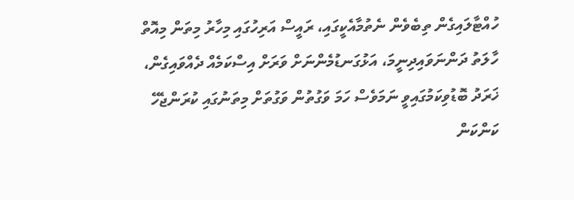ހުއްޓާލައިގެން ތިބެވެން ނެތުމާއެކީގައި، ރައީސް އަރިހުގައި މިހާރު މިތަން މިއޮތް ހާލަތު ދަންނަވައިދިނީމަ، އަޅުގަނޑުމެންނަށް ވަރަށް އިސްކަމެއް ދެއްވައިގެން، ޚަރަދު ބޮޑުވިކަމުގައިވީ ނަމަވެސް ހަމަ ވަގުތުން ވަގުތަށް މިތަނުގައި ކުރަންޖެހޭ ކަންކަން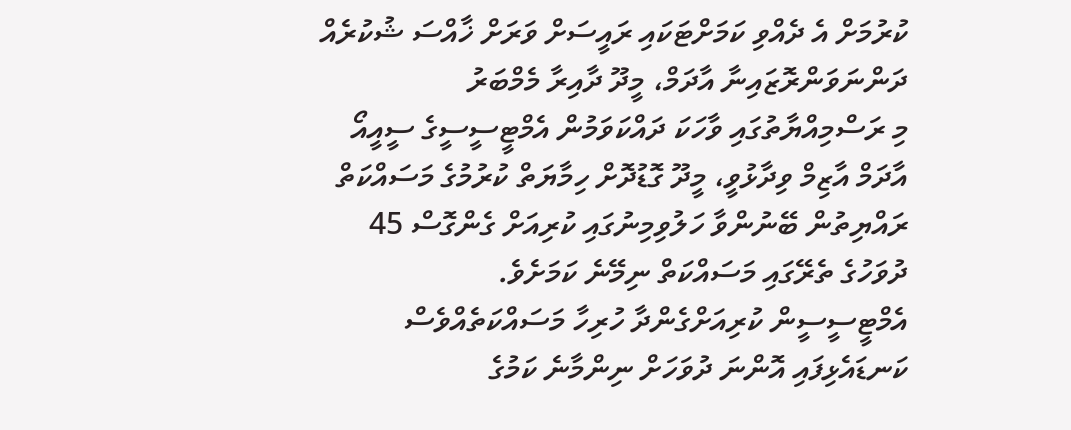ކުރުމަށް އެ ދެއްވި ކަމަށްޓަކައި ރައީސަށް ވަރަށް ޚާއްސަ ޝުކުރެއް ދަންނަވަންރޮޒައިނާ އާދަމް، މީދޫ ދާއިރާ މެމްބަރު
މި ރަސްމިއްޔާތުގައި ވާހަކަ ދައްކަވަމުން އެމްޓީސީސީގެ ސީއީއޯ އާދަމް އާޒިމް ވިދާޅުވީ، މީދޫ ގޮޑުދޮށް ހިމާޔަތް ކުރުމުގެ މަސައްކަތް ރައްޔިތުން ބޭނުންވާ ހަލުވިމިނުގައި ކުރިއަށް ގެންގޮސް 45 ދުވަހުގެ ތެރޭގައި މަސައްކަތް ނިމޭނެ ކަމަށެވެ.
އެމްޓީސީސީން ކުރިއަށްގެންދާ ހުރިހާ މަސައްކަތެއްވެސް ކަނޑައެޅިފައި އޮންނަ ދުވަހަށް ނިންމާނެ ކަމުގެ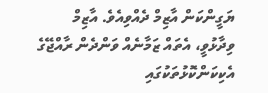ޔަގީންކަން އާޒިމް ދެއްވިއެވެ. އާޒިމް ވިދާޅުވީ، އެތައް ޒަމާނެއް ވަންދެން ރާއްޖޭގެ އެކިކަންކޮޅުތަކުގައި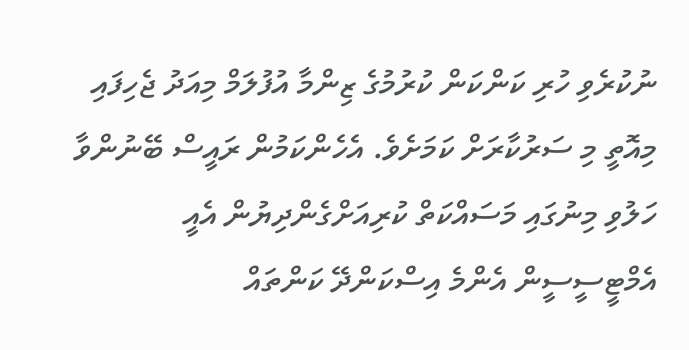ނުކުރެވި ހުރި ކަންކަން ކުރުމުގެ ޒިންމާ އުފުލަމް މިއަދު ޖެހިފައި މިއޮތީ މި ސަރުކާރަށް ކަމަށެވެ. އެހެންކަމުން ރައީސް ބޭނުންވާ ހަލުވި މިނުގައި މަސައްކަތް ކުރިއަށްގެންދިޔުން އެއީ އެމްޓީސީސީން އެންމެ އިސްކަންދޭ ކަންތައް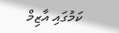ކަމުގައި އާޒިމް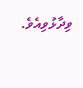ވިދާޅުވިއެވެ.